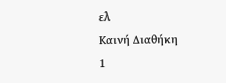ελ
Καινή Διαθήκη
1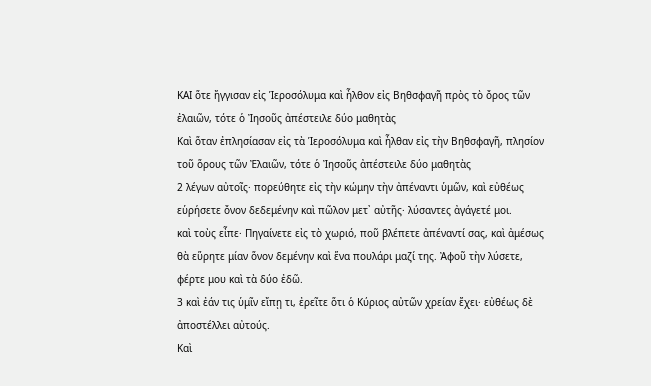ΚΑΙ ὅτε ἤγγισαν εἰς Ἱεροσόλυμα καὶ ἦλθον εἰς Βηθσφαγῆ πρὸς τὸ ὄρος τῶν ἐλαιῶν, τότε ὁ Ἰησοῦς ἀπέστειλε δύο μαθητὰς
Καὶ ὅταν ἐπλησίασαν εἰς τὰ Ἱεροσόλυμα καὶ ἦλθαν εἰς τὴν Βηθσφαγῆ, πλησίον τοῦ ὅρους τῶν Ἐλαιῶν, τότε ὁ Ἰησοῦς ἀπέστειλε δύο μαθητὰς
2 λέγων αὐτοῖς· πορεύθητε εἰς τὴν κώμην τὴν ἀπέναντι ὑμῶν, καὶ εὐθέως εὑρήσετε ὄνον δεδεμένην καὶ πῶλον μετ᾿ αὐτῆς· λύσαντες ἀγάγετέ μοι.
καὶ τοὺς εἶπε· Πηγαίνετε εἰς τὸ χωριό, ποῦ βλέπετε ἀπέναντί σας, καὶ ἀμέσως θὰ εὕρητε μίαν ὅνον δεμένην καὶ ἕνα πουλάρι μαζί της. Ἀφοῦ τὴν λύσετε, φέρτε μου καὶ τὰ δύο ἐδῶ.
3 καὶ ἐάν τις ὑμῖν εἴπῃ τι, ἐρεῖτε ὅτι ὁ Κύριος αὐτῶν χρείαν ἔχει· εὐθέως δὲ ἀποστέλλει αὐτούς.
Καὶ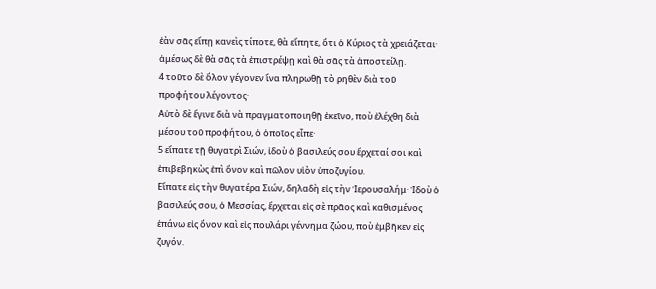ἐὰν σᾶς εἴπῃ κανεὶς τίποτε, θὰ εἴπητε, ὅτι ὁ Κύριος τὰ χρειάζεται· ἀμέσως δὲ θὰ σᾶς τὰ ἐπιστρέψῃ καὶ θὰ σᾶς τὰ ἀποστείλῃ.
4 τοῦτο δὲ ὅλον γέγονεν ἵνα πληρωθῇ τὸ ρηθὲν διὰ τοῦ προφήτου λέγοντος·
Αὐτὸ δὲ ἔγινε διὰ νὰ πραγματοποιηθῇ ἐκεῖνο, ποὺ ἐλέχθη διὰ μέσου τοῦ προφήτου, ὁ ὁποῖος εἶπε·
5 εἴπατε τῇ θυγατρὶ Σιών, ἰδοὺ ὁ βασιλεύς σου ἔρχεταί σοι καὶ ἐπιβεβηκὼς ἐπὶ ὄνον καὶ πῶλον υἱὸν ὑποζυγίου.
Εἴπατε εἰς τὴν θυγατέρα Σιών, δηλαδὴ εἰς τὴν Ἱερουσαλήμ· Ἰδοὺ ὁ βασιλεύς σου, ὁ Μεσσίας, ἔρχεται εἰς σὲ πρᾶος καὶ καθισμένος ἐπάνω εἰς ὄνον καὶ εἰς πουλάρι γέννημα ζώου, ποὺ ἐμβῆκεν εἰς ζυγόν.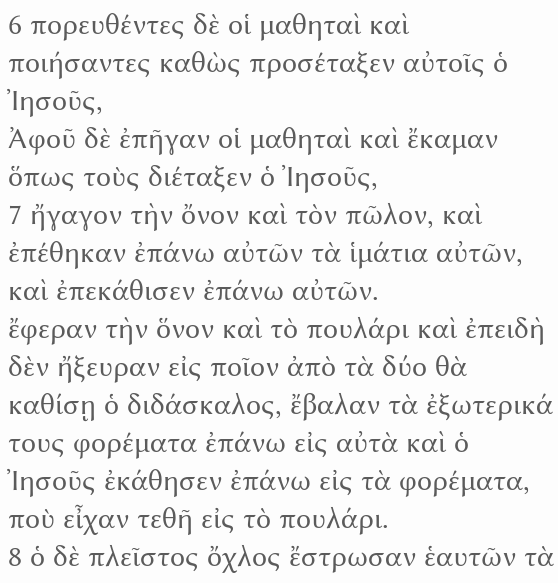6 πορευθέντες δὲ οἱ μαθηταὶ καὶ ποιήσαντες καθὼς προσέταξεν αὐτοῖς ὁ Ἰησοῦς,
Ἀφοῦ δὲ ἐπῆγαν οἱ μαθηταὶ καὶ ἔκαμαν ὅπως τοὺς διέταξεν ὁ Ἰησοῦς,
7 ἤγαγον τὴν ὄνον καὶ τὸν πῶλον, καὶ ἐπέθηκαν ἐπάνω αὐτῶν τὰ ἱμάτια αὐτῶν, καὶ ἐπεκάθισεν ἐπάνω αὐτῶν.
ἔφεραν τὴν ὅνον καὶ τὸ πουλάρι καὶ ἐπειδὴ δὲν ἤξευραν εἰς ποῖον ἀπὸ τὰ δύο θὰ καθίσῃ ὁ διδάσκαλος, ἔβαλαν τὰ ἐξωτερικά τους φορέματα ἐπάνω εἰς αὐτὰ καὶ ὁ Ἰησοῦς ἐκάθησεν ἐπάνω εἰς τὰ φορέματα, ποὺ εἶχαν τεθῆ εἰς τὸ πουλάρι.
8 ὁ δὲ πλεῖστος ὄχλος ἔστρωσαν ἑαυτῶν τὰ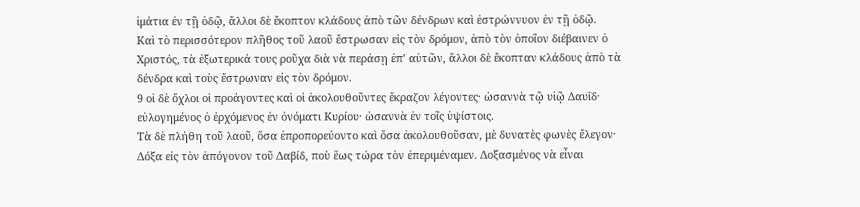ἱμάτια ἐν τῇ ὁδῷ, ἄλλοι δὲ ἔκοπτον κλάδους ἀπὸ τῶν δένδρων καὶ ἐστρώννυον ἐν τῇ ὁδῷ.
Καὶ τὸ περισσότερον πλῆθος τοῦ λαοῦ ἔστρωσαν εἰς τὸν δρόμον, ἀπὸ τὸν ὁποῖον διέβαινεν ὁ Χριστός, τὰ ἐξωτερικά τους ροῦχα διὰ νὰ περάσῃ ἐπ’ αὐτῶν, ἄλλοι δὲ ἔκοπταν κλάδους ἀπὸ τὰ δένδρα καὶ τοὺς ἔστρωναν εἰς τὸν δρόμον.
9 οἱ δὲ ὄχλοι οἱ προάγοντες καὶ οἱ ἀκολουθοῦντες ἔκραζον λέγοντες· ὡσαννὰ τῷ υἱῷ Δαυΐδ· εὐλογημένος ὁ ἐρχόμενος ἐν ὀνόματι Κυρίου· ὡσαννὰ ἐν τοῖς ὑψίστοις.
Τὰ δὲ πλήθη τοῦ λαοῦ, ὅσα ἐπροπορεύοντο καὶ ὅσα ἀκολουθοῦσαν, μὲ δυνατὲς φωνὲς ἔλεγον· Δόξα εἰς τὸν ἀπόγονον τοῦ Δαβίδ, ποὺ ἕως τώρα τὸν ἐπεριμέναμεν. Δοξασμένος νὰ εἶναι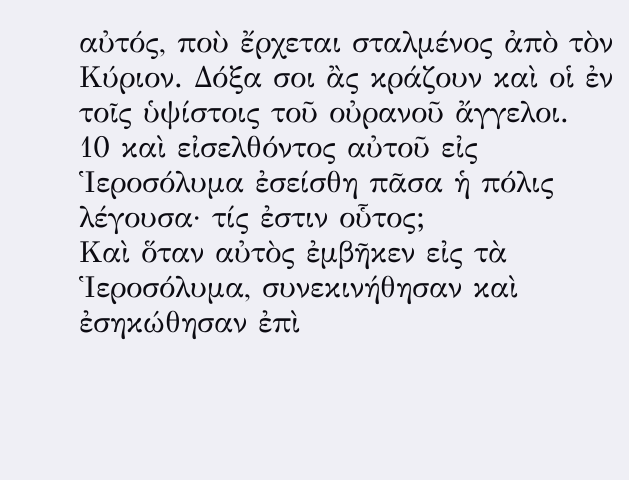αὐτός, ποὺ ἔρχεται σταλμένος ἀπὸ τὸν Κύριον. Δόξα σοι ἂς κράζουν καὶ οἱ ἐν τοῖς ὑψίστοις τοῦ οὐρανοῦ ἄγγελοι.
10 καὶ εἰσελθόντος αὐτοῦ εἰς Ἱεροσόλυμα ἐσείσθη πᾶσα ἡ πόλις λέγουσα· τίς ἐστιν οὗτος;
Καὶ ὅταν αὐτὸς ἐμβῆκεν εἰς τὰ Ἱεροσόλυμα, συνεκινήθησαν καὶ ἐσηκώθησαν ἐπὶ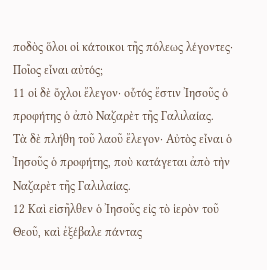ποδὸς ὅλοι οἱ κάτοικοι τῆς πόλεως λέγοντες· Ποῖος εἶναι αὐτός;
11 οἱ δὲ ὄχλοι ἔλεγον· οὗτός ἔστιν Ἰησοῦς ὁ προφήτης ὁ ἀπὸ Ναζαρὲτ τῆς Γαλιλαίας.
Τὰ δὲ πλήθη τοῦ λαοῦ ἔλεγον· Αὐτὸς εἶναι ὁ Ἰησοῦς ὁ προφήτης, ποὺ κατάγεται ἀπὸ τὴν Ναζαρὲτ τῆς Γαλιλαίας.
12 Καὶ εἰσῆλθεν ὁ Ἰησοῦς εἰς τὸ ἱερὸν τοῦ Θεοῦ, καὶ ἐξέβαλε πάντας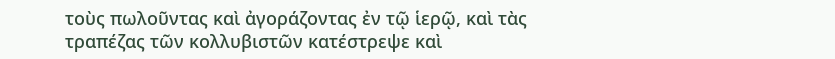τοὺς πωλοῦντας καὶ ἀγοράζοντας ἐν τῷ ἱερῷ, καὶ τὰς τραπέζας τῶν κολλυβιστῶν κατέστρεψε καὶ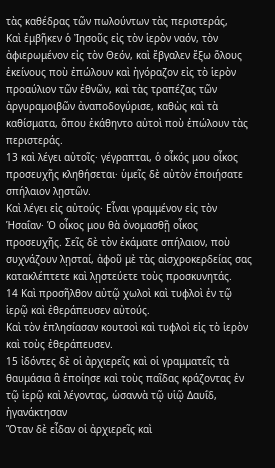τὰς καθέδρας τῶν πωλούντων τὰς περιστεράς,
Καὶ ἐμβῆκεν ὁ Ἰησοῦς εἰς τὸν ἱερὸν ναόν, τὸν ἀφιερωμένον εἰς τὸν Θεόν, καὶ ἔβγαλεν ἔξω ὅλους ἐκείνους ποὺ ἐπώλουν καὶ ἠγόραζον εἰς τὸ ἱερὸν προαύλιον τῶν ἐθνῶν, καὶ τὰς τραπέζας τῶν ἀργυραμοιβῶν ἀναποδογύρισε, καθὼς καὶ τὰ καθίσματα, ὅπου ἐκάθηντο αὐτοὶ ποὺ ἐπώλουν τὰς περιστεράς.
13 καὶ λέγει αὐτοῖς· γέγραπται, ὁ οἶκός μου οἶκος προσευχῆς κληθήσεται· ὑμεῖς δὲ αὐτὸν ἐποιήσατε σπήλαιον λῃστῶν.
Καὶ λέγει εἰς αὐτούς· Εἶναι γραμμένον εἰς τὸν Ἡσαΐαν· Ὁ οἶκος μου θὰ ὀνομασθῇ οἶκος προσευχῆς. Σεῖς δὲ τὸν ἐκάματε σπήλαιον, ποὺ συχνάζουν λῃσταί, ἀφοῦ μὲ τὰς αἰσχροκερδείας σας κατακλέπτετε καὶ λῃστεύετε τοὺς προσκυνητάς.
14 Καὶ προσῆλθον αὐτῷ χωλοὶ καὶ τυφλοὶ ἐν τῷ ἱερῷ καὶ ἐθεράπευσεν αὐτούς.
Καὶ τὸν ἐπλησίασαν κουτσοὶ καὶ τυφλοὶ εἰς τὸ ἱερὸν καὶ τοὺς ἐθεράπευσεν.
15 ἰδόντες δὲ οἱ ἀρχιερεῖς καὶ οἱ γραμματεῖς τὰ θαυμάσια ἃ ἐποίησε καὶ τοὺς παῖδας κράζοντας ἐν τῷ ἱερῷ καὶ λέγοντας, ὡσαννὰ τῷ υἱῷ Δαυΐδ, ἠγανάκτησαν
Ὅταν δὲ εἶδαν οἱ ἀρχιερεῖς καὶ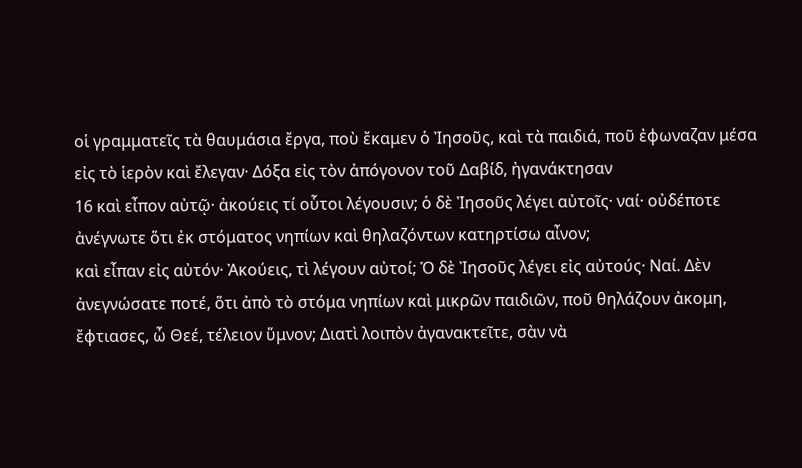οἱ γραμματεῖς τὰ θαυμάσια ἔργα, ποὺ ἔκαμεν ὁ Ἰησοῦς, καὶ τὰ παιδιά, ποῦ ἐφωναζαν μέσα εἰς τὸ ἱερὸν καὶ ἔλεγαν· Δόξα εἰς τὸν ἀπόγονον τοῦ Δαβίδ, ἠγανάκτησαν
16 καὶ εἶπον αὐτῷ· ἀκούεις τί οὗτοι λέγουσιν; ὁ δὲ Ἰησοῦς λέγει αὐτοῖς· ναί· οὐδέποτε ἀνέγνωτε ὅτι ἐκ στόματος νηπίων καὶ θηλαζόντων κατηρτίσω αἶνον;
καὶ εἶπαν εἰς αὐτόν· Ἀκούεις, τὶ λέγουν αὐτοί; Ὁ δὲ Ἰησοῦς λέγει εἰς αὐτούς· Ναί. Δὲν ἀνεγνώσατε ποτέ, ὅτι ἀπὸ τὸ στόμα νηπίων καὶ μικρῶν παιδιῶν, ποῦ θηλάζουν ἀκομη, ἔφτιασες, ὦ Θεέ, τέλειον ὕμνον; Διατὶ λοιπὸν ἀγανακτεῖτε, σὰν νὰ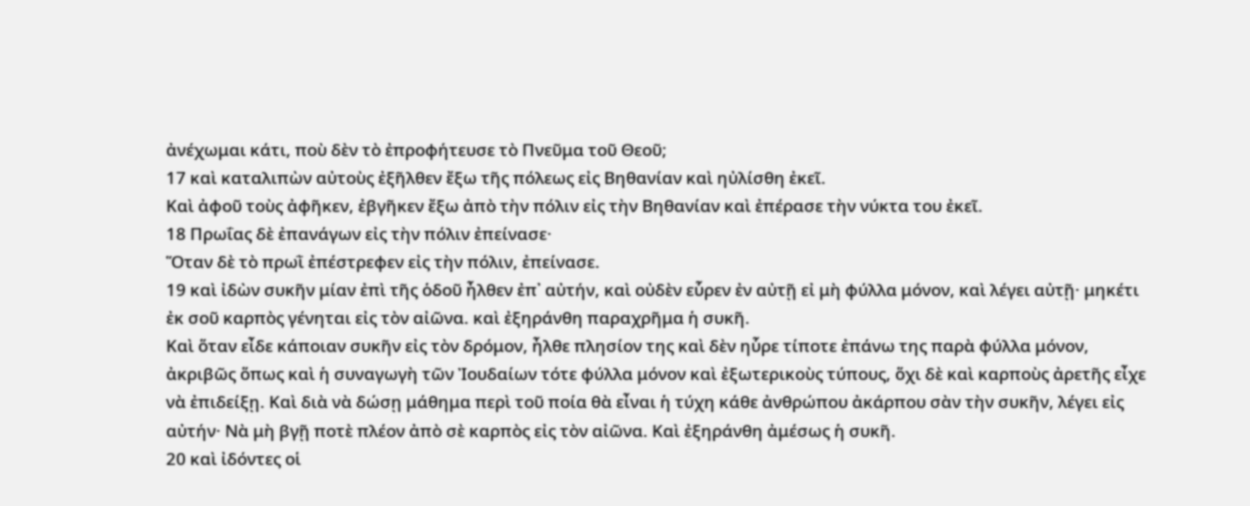ἀνέχωμαι κάτι, ποὺ δὲν τὸ ἐπροφήτευσε τὸ Πνεῦμα τοῦ Θεοῦ;
17 καὶ καταλιπὼν αὐτοὺς ἐξῆλθεν ἔξω τῆς πόλεως εἰς Βηθανίαν καὶ ηὐλίσθη ἐκεῖ.
Καὶ ἀφοῦ τοὺς ἀφῆκεν, ἐβγῆκεν ἔξω ἀπὸ τὴν πόλιν εἰς τὴν Βηθανίαν καὶ ἐπέρασε τὴν νύκτα του ἐκεῖ.
18 Πρωΐας δὲ ἐπανάγων εἰς τὴν πόλιν ἐπείνασε·
Ὅταν δὲ τὸ πρωῒ ἐπέστρεφεν εἰς τὴν πόλιν, ἐπείνασε.
19 καὶ ἰδὼν συκῆν μίαν ἐπὶ τῆς ὁδοῦ ἦλθεν ἐπ᾿ αὐτήν, καὶ οὐδὲν εὗρεν ἐν αὐτῇ εἰ μὴ φύλλα μόνον, καὶ λέγει αὐτῇ· μηκέτι ἐκ σοῦ καρπὸς γένηται εἰς τὸν αἰῶνα. καὶ ἐξηράνθη παραχρῆμα ἡ συκῆ.
Καὶ ὅταν εἶδε κάποιαν συκῆν εἰς τὸν δρόμον, ἦλθε πλησίον της καὶ δὲν ηὗρε τίποτε ἐπάνω της παρὰ φύλλα μόνον, ἀκριβῶς ὅπως καὶ ἡ συναγωγὴ τῶν Ἰουδαίων τότε φύλλα μόνον καὶ ἐξωτερικοὺς τύπους, ὅχι δὲ καὶ καρποὺς ἀρετῆς εἶχε νὰ ἐπιδείξῃ. Καὶ διὰ νὰ δώσῃ μάθημα περὶ τοῦ ποία θὰ εἶναι ἡ τύχη κάθε ἀνθρώπου ἀκάρπου σὰν τὴν συκῆν, λέγει εἰς αὐτήν· Νὰ μὴ βγῇ ποτὲ πλέον ἀπὸ σὲ καρπὸς εἰς τὸν αἰῶνα. Καὶ ἐξηράνθη ἀμέσως ἡ συκῆ.
20 καὶ ἰδόντες οἱ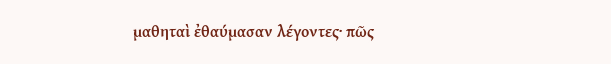μαθηταὶ ἐθαύμασαν λέγοντες· πῶς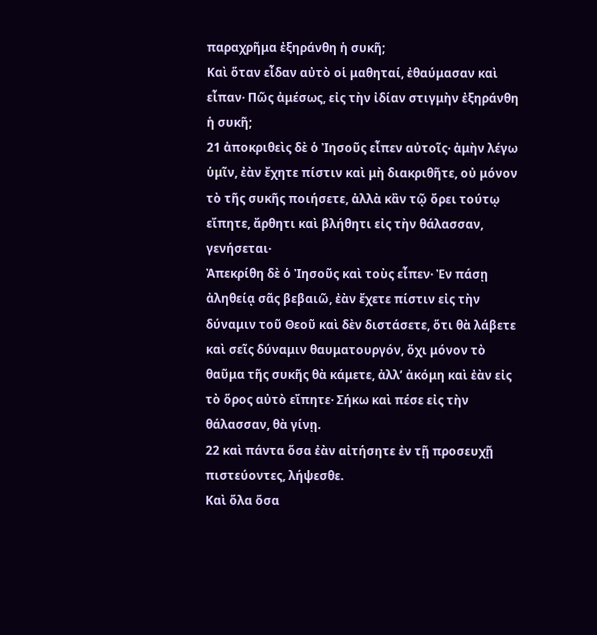παραχρῆμα ἐξηράνθη ἡ συκῆ;
Καὶ ὅταν εἶδαν αὐτὸ οἱ μαθηταί, ἐθαύμασαν καὶ εἶπαν· Πῶς ἀμέσως, εἰς τὴν ἰδίαν στιγμὴν ἐξηράνθη ἡ συκῆ;
21 ἀποκριθεὶς δὲ ὁ Ἰησοῦς εἶπεν αὐτοῖς· ἀμὴν λέγω ὑμῖν, ἐὰν ἔχητε πίστιν καὶ μὴ διακριθῆτε, οὐ μόνον τὸ τῆς συκῆς ποιήσετε, ἀλλὰ κἂν τῷ ὄρει τούτῳ εἴπητε, ἄρθητι καὶ βλήθητι εἰς τὴν θάλασσαν, γενήσεται·
Ἀπεκρίθη δὲ ὁ Ἰησοῦς καὶ τοὺς εἶπεν· Ἐν πάσῃ ἀληθείᾳ σᾶς βεβαιῶ, ἐὰν ἔχετε πίστιν εἰς τὴν δύναμιν τοῦ Θεοῦ καὶ δὲν διστάσετε, ὅτι θὰ λάβετε καὶ σεῖς δύναμιν θαυματουργόν, ὅχι μόνον τὸ θαῦμα τῆς συκῆς θὰ κάμετε, ἀλλ’ ἀκόμη καὶ ἐὰν εἰς τὸ ὅρος αὐτὸ εἴπητε· Σήκω καὶ πέσε εἰς τὴν θάλασσαν, θὰ γίνῃ.
22 καὶ πάντα ὅσα ἐὰν αἰτήσητε ἐν τῇ προσευχῇ πιστεύοντες, λήψεσθε.
Καὶ ὅλα ὅσα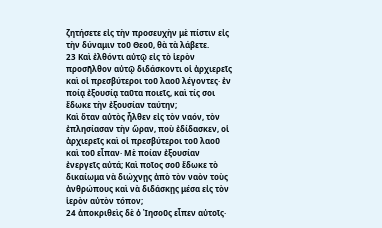ζητήσετε εἰς τὴν προσευχὴν μὲ πίστιν εἰς τὴν δύναμιν τοῦ Θεοῦ, θὰ τὰ λάβετε.
23 Καὶ ἐλθόντι αὐτῷ εἰς τὸ ἱερὸν προσῆλθον αὐτῷ διδάσκοντι οἱ ἀρχιερεῖς καὶ οἱ πρεσβύτεροι τοῦ λαοῦ λέγοντες· ἐν ποίᾳ ἐξουσίᾳ ταῦτα ποιεῖς, καὶ τίς σοι ἔδωκε τὴν ἐξουσίαν ταύτην;
Καὶ ὅταν αὐτὸς ἦλθεν εἰς τὸν ναόν, τὸν ἐπλησίασαν τὴν ὥραν, ποὺ ἐδίδασκεν, οἱ ἀρχιερεῖς καὶ οἱ πρεσβύτεροι τοῦ λαοῦ καὶ τοῦ εἶπαν· Μὲ ποίαν ἐξουσίαν ἐνεργεῖς αὐτά; Καὶ ποῖος σοῦ ἔδωκε τὸ δικαίωμα νὰ διώχνῃς ἀπὸ τὸν ναὸν τοὺς ἀνθρώπους καὶ νὰ διδάσκῃς μέσα εἰς τὸν ἱερὸν αὐτὸν τόπον;
24 ἀποκριθεὶς δὲ ὁ Ἰησοῦς εἶπεν αὐτοῖς·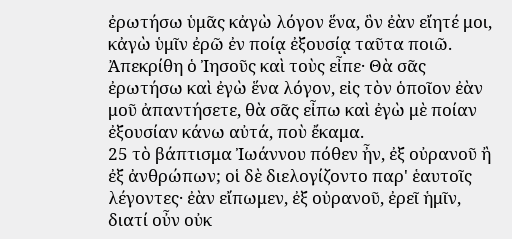ἐρωτήσω ὑμᾶς κἀγὼ λόγον ἕνα, ὃν ἐὰν εἴητέ μοι, κἀγὼ ὑμῖν ἐρῶ ἐν ποίᾳ ἐξουσίᾳ ταῦτα ποιῶ.
Ἀπεκρίθη ὁ Ἰησοῦς καὶ τοὺς εἶπε· Θὰ σᾶς ἐρωτήσω καὶ ἐγὼ ἕνα λόγον, εἰς τὸν ὁποῖον ἐὰν μοῦ ἀπαντήσετε, θὰ σᾶς εἶπω καὶ ἐγὼ μὲ ποίαν ἐξουσίαν κάνω αὐτά, ποὺ ἔκαμα.
25 τὸ βάπτισμα Ἰωάννου πόθεν ἦν, ἐξ οὐρανοῦ ἢ ἐξ ἀνθρώπων; οἱ δὲ διελογίζοντο παρ' ἑαυτοῖς λέγοντες· ἐὰν εἴπωμεν, ἐξ οὐρανοῦ, ἐρεῖ ἡμῖν, διατί οὖν οὐκ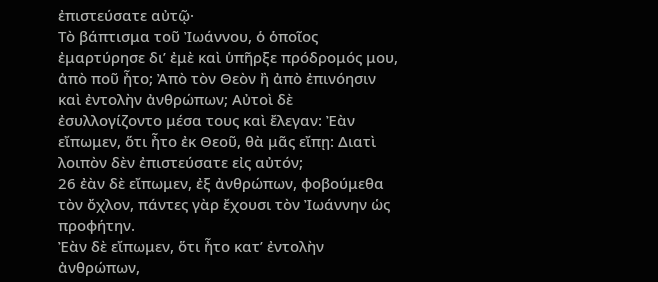ἐπιστεύσατε αὐτῷ·
Τὸ βάπτισμα τοῦ Ἰωάννου, ὁ ὁποῖος ἐμαρτύρησε δι’ ἐμὲ καὶ ὑπῆρξε πρόδρομός μου, ἀπὸ ποῦ ἦτο; Ἀπὸ τὸν Θεὸν ἢ ἀπὸ ἐπινόησιν καὶ ἐντολὴν ἀνθρώπων; Αὐτοὶ δὲ ἐσυλλογίζοντο μέσα τους καὶ ἔλεγαν: Ἐὰν εἴπωμεν, ὅτι ἦτο ἐκ Θεοῦ, θὰ μᾶς εἴπῃ: Διατὶ λοιπὸν δὲν ἐπιστεύσατε εἰς αὐτόν;
26 ἐὰν δὲ εἴπωμεν, ἐξ ἀνθρώπων, φοβούμεθα τὸν ὄχλον, πάντες γὰρ ἔχουσι τὸν Ἰωάννην ὡς προφήτην.
Ἐὰν δὲ εἴπωμεν, ὅτι ἦτο κατ’ ἐντολὴν ἀνθρώπων,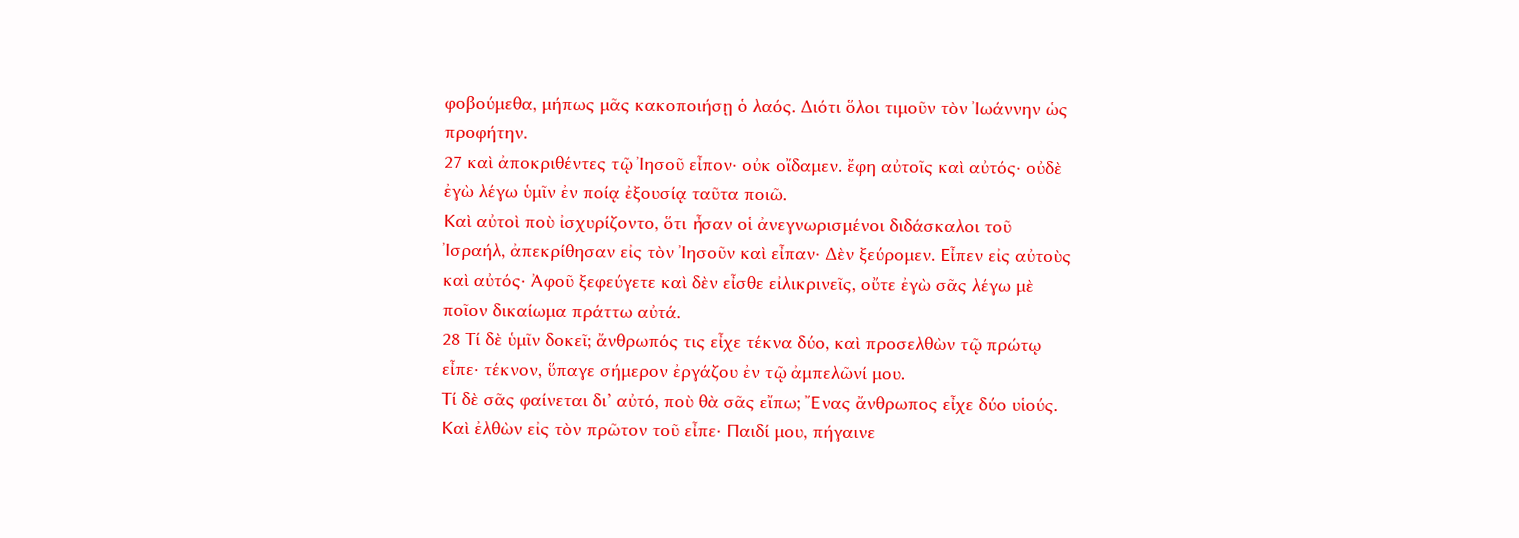φοβούμεθα, μήπως μᾶς κακοποιήσῃ ὁ λαός. Διότι ὅλοι τιμοῦν τὸν Ἰωάννην ὡς προφήτην.
27 καὶ ἀποκριθέντες τῷ Ἰησοῦ εἶπον· οὐκ οἴδαμεν. ἔφη αὐτοῖς καὶ αὐτός· οὐδὲ ἐγὼ λέγω ὑμῖν ἐν ποίᾳ ἐξουσίᾳ ταῦτα ποιῶ.
Καὶ αὐτοὶ ποὺ ἰσχυρίζοντο, ὅτι ἦσαν οἱ ἀνεγνωρισμένοι διδάσκαλοι τοῦ Ἰσραήλ, ἀπεκρίθησαν εἰς τὸν Ἰησοῦν καὶ εἶπαν· Δὲν ξεύρομεν. Εἶπεν εἰς αὐτοὺς καὶ αὐτός· Ἀφοῦ ξεφεύγετε καὶ δὲν εἶσθε εἰλικρινεῖς, οὔτε ἐγὼ σᾶς λέγω μὲ ποῖον δικαίωμα πράττω αὐτά.
28 Τί δὲ ὑμῖν δοκεῖ; ἄνθρωπός τις εἶχε τέκνα δύο, καὶ προσελθὼν τῷ πρώτῳ εἶπε· τέκνον, ὕπαγε σήμερον ἐργάζου ἐν τῷ ἀμπελῶνί μου.
Τί δὲ σᾶς φαίνεται δι’ αὐτό, ποὺ θὰ σᾶς εἴπω; Ἔνας ἄνθρωπος εἶχε δύο υἱούς. Καὶ ἐλθὼν εἰς τὸν πρῶτον τοῦ εἶπε· Παιδί μου, πήγαινε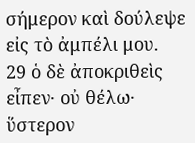σήμερον καὶ δούλεψε εἰς τὸ ἀμπέλι μου.
29 ὁ δὲ ἀποκριθεὶς εἶπεν· οὐ θέλω· ὕστερον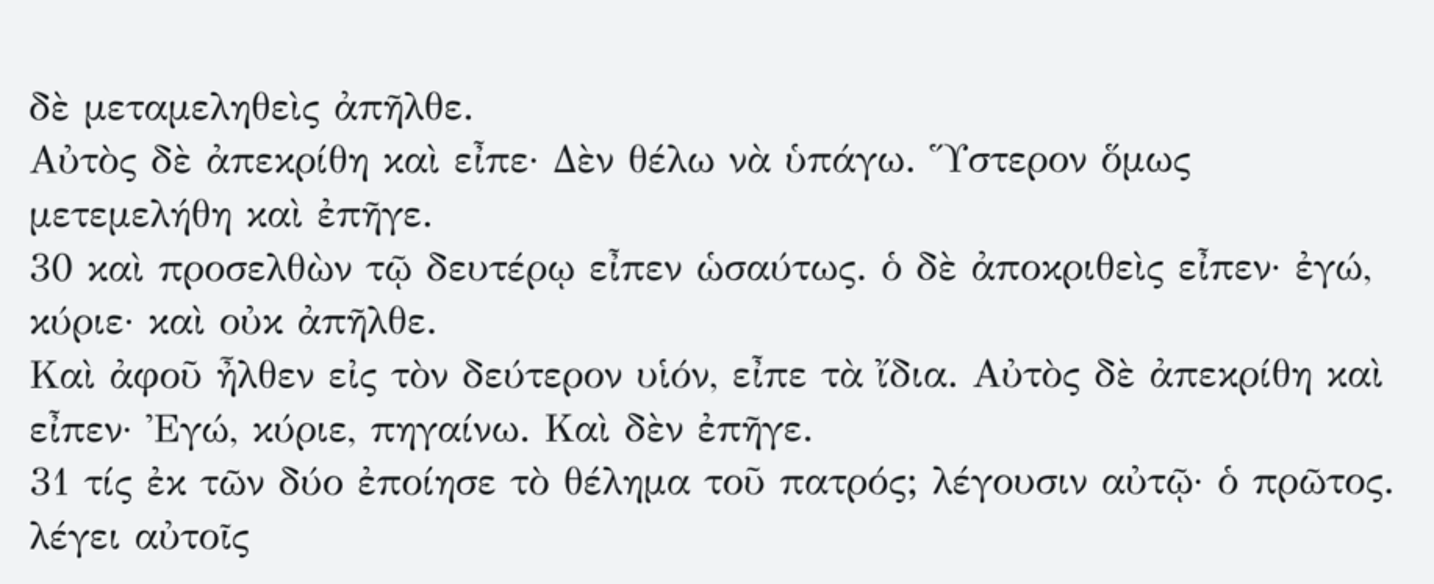δὲ μεταμεληθεὶς ἀπῆλθε.
Αὐτὸς δὲ ἀπεκρίθη καὶ εἶπε· Δὲν θέλω νὰ ὑπάγω. Ὕστερον ὅμως μετεμελήθη καὶ ἐπῆγε.
30 καὶ προσελθὼν τῷ δευτέρῳ εἶπεν ὡσαύτως. ὁ δὲ ἀποκριθεὶς εἶπεν· ἐγώ, κύριε· καὶ οὐκ ἀπῆλθε.
Καὶ ἀφοῦ ἦλθεν εἰς τὸν δεύτερον υἱόν, εἶπε τὰ ἴδια. Αὐτὸς δὲ ἀπεκρίθη καὶ εἶπεν· Ἐγώ, κύριε, πηγαίνω. Καὶ δὲν ἐπῆγε.
31 τίς ἐκ τῶν δύο ἐποίησε τὸ θέλημα τοῦ πατρός; λέγουσιν αὐτῷ· ὁ πρῶτος. λέγει αὐτοῖς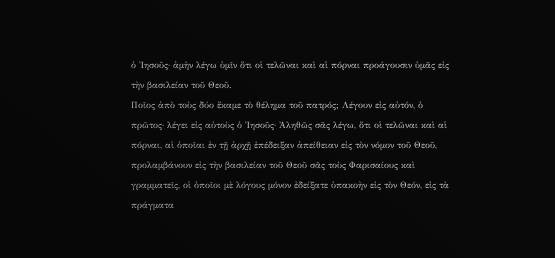ὁ Ἰησοῦς· ἀμὴν λέγω ὑμῖν ὅτι οἱ τελῶναι καὶ αἱ πόρναι προάγουσιν ὑμᾶς εἰς τὴν βασιλείαν τοῦ Θεοῦ.
Ποῖος ἀπὸ τοὺς δύο ἔκαμε τὸ θέλημα τοῦ πατρός; Λέγουν εἰς αὐτόν, ὁ πρῶτος· λέγει εἰς αὐτοὺς ὁ Ἰησοῦς· Ἀληθῶς σᾶς λέγω, ὅτι οἱ τελῶναι καὶ αἱ πόρναι, αἱ ὁποῖαι ἐν τῇ ἀρχῇ ἐπέδειξαν ἀπείθειαν εἰς τὸν νόμον τοῦ Θεοῦ, προλαμβάνουν εἰς τὴν βασιλείαν τοῦ Θεοῦ σᾶς τοὺς Φαρισαίους καὶ γραμματεῖς, οἱ ὁποῖοι μὲ λόγους μόνον ἐδείξατε ὑπακοὴν εἰς τὸν Θεόν, εἰς τὰ πράγματα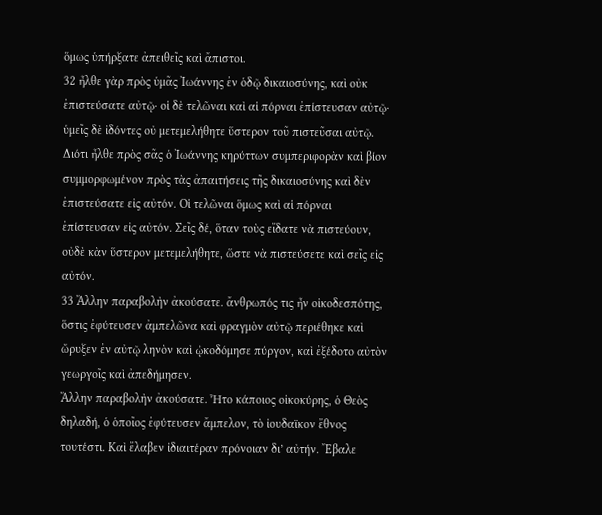ὅμως ὑπήρξατε ἀπειθεῖς καὶ ἄπιστοι.
32 ἦλθε γὰρ πρὸς ὑμᾶς Ἰωάννης ἐν ὁδῷ δικαιοσύνης, καὶ οὐκ ἐπιστεύσατε αὐτῷ· οἱ δὲ τελῶναι καὶ αἱ πόρναι ἐπίστευσαν αὐτῷ· ὑμεῖς δὲ ἰδόντες οὐ μετεμελήθητε ὕστερον τοῦ πιστεῦσαι αὐτῷ.
Διότι ἦλθε πρὸς σᾶς ὁ Ἰωάννης κηρύττων συμπεριφορὰν καὶ βίον συμμορφωμένον πρὸς τὰς ἀπαιτήσεις τῆς δικαιοσύνης καὶ δὲν ἐπιστεύσατε εἰς αὐτόν. Οἱ τελῶναι ὅμως καὶ αἱ πόρναι ἐπίστευσαν εἰς αὐτόν. Σεῖς δέ, ὅταν τοὺς εἴδατε νὰ πιστεύουν, οὐδὲ κὰν ὕστερον μετεμελήθητε, ὥστε νὰ πιστεύσετε καὶ σεῖς εἰς αὐτόν.
33 Ἄλλην παραβολὴν ἀκούσατε. ἄνθρωπός τις ἦν οἰκοδεσπότης, ὅστις ἐφύτευσεν ἀμπελῶνα καὶ φραγμὸν αὐτῷ περιέθηκε καὶ ὤρυξεν ἐν αὐτῷ ληνὸν καὶ ᾠκοδόμησε πύργον, καὶ ἐξέδοτο αὐτὸν γεωργοῖς καὶ ἀπεδήμησεν.
Ἄλλην παραβολὴν ἀκούσατε. Ἦτο κάποιος οἰκοκύρης, ὁ Θεὸς δηλαδή, ὁ ὁποῖος ἐφύτευσεν ἄμπελον, τὸ ἰουδαϊκον ἔθνος τουτέστι. Καὶ ἔλαβεν ἰδιαιτέραν πρόνοιαν δι’ αὐτήν. Ἔβαλε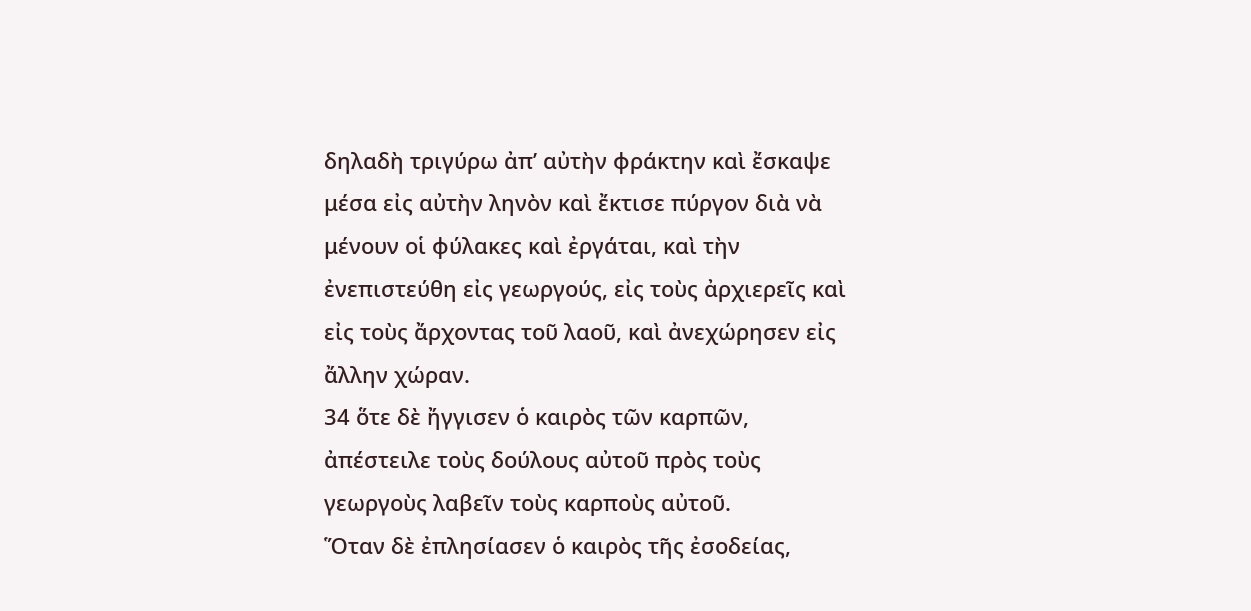δηλαδὴ τριγύρω ἀπ’ αὐτὴν φράκτην καὶ ἔσκαψε μέσα εἰς αὐτὴν ληνὸν καὶ ἔκτισε πύργον διὰ νὰ μένουν οἱ φύλακες καὶ ἐργάται, καὶ τὴν ἐνεπιστεύθη εἰς γεωργούς, εἰς τοὺς ἀρχιερεῖς καὶ εἰς τοὺς ἄρχοντας τοῦ λαοῦ, καὶ ἀνεχώρησεν εἰς ἄλλην χώραν.
34 ὅτε δὲ ἤγγισεν ὁ καιρὸς τῶν καρπῶν, ἀπέστειλε τοὺς δούλους αὐτοῦ πρὸς τοὺς γεωργοὺς λαβεῖν τοὺς καρποὺς αὐτοῦ.
Ὅταν δὲ ἐπλησίασεν ὁ καιρὸς τῆς ἐσοδείας,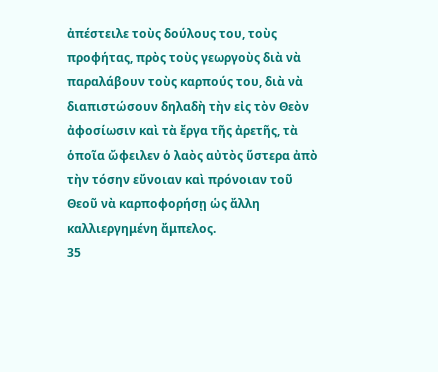ἀπέστειλε τοὺς δούλους του, τοὺς προφήτας, πρὸς τοὺς γεωργοὺς διὰ νὰ παραλάβουν τοὺς καρπούς του, διὰ νὰ διαπιστώσουν δηλαδὴ τὴν εἰς τὸν Θεὸν ἀφοσίωσιν καὶ τὰ ἔργα τῆς ἀρετῆς, τὰ ὁποῖα ὤφειλεν ὁ λαὸς αὐτὸς ὕστερα ἀπὸ τὴν τόσην εὔνοιαν καὶ πρόνοιαν τοῦ Θεοῦ νὰ καρποφορήσῃ ὡς ἄλλη καλλιεργημένη ἄμπελος.
35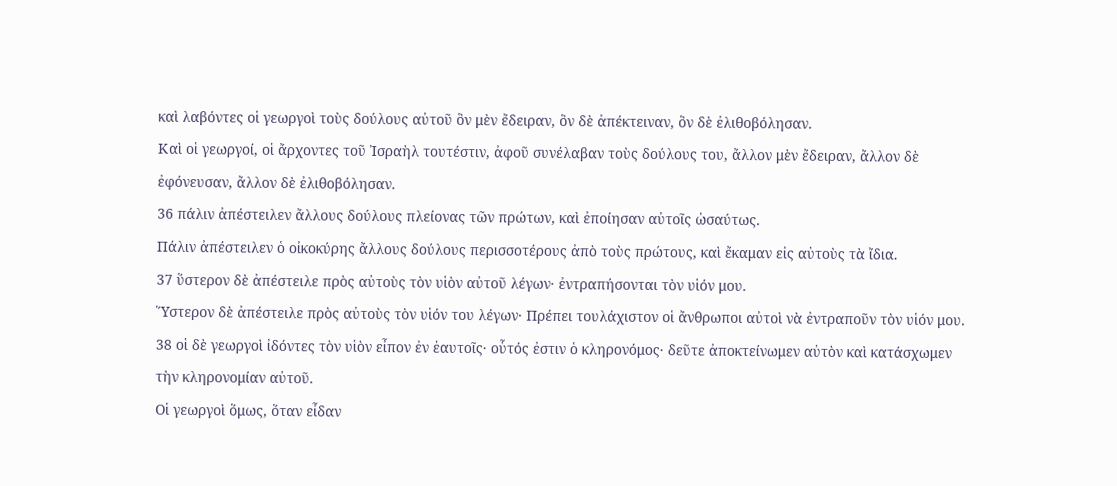καὶ λαβόντες οἱ γεωργοὶ τοὺς δούλους αὐτοῦ ὃν μὲν ἔδειραν, ὃν δὲ ἀπέκτειναν, ὃν δὲ ἐλιθοβόλησαν.
Καὶ οἱ γεωργοί, οἱ ἄρχοντες τοῦ Ἰσραὴλ τουτέστιν, ἀφοῦ συνέλαβαν τοὺς δούλους του, ἄλλον μὲν ἔδειραν, ἄλλον δὲ ἐφόνευσαν, ἄλλον δὲ ἐλιθοβόλησαν.
36 πάλιν ἀπέστειλεν ἄλλους δούλους πλείονας τῶν πρώτων, καὶ ἐποίησαν αὐτοῖς ὡσαύτως.
Πάλιν ἀπέστειλεν ὁ οἰκοκύρης ἄλλους δούλους περισσοτέρους ἀπὸ τοὺς πρώτους, καὶ ἔκαμαν εἰς αὐτοὺς τὰ ἴδια.
37 ὕστερον δὲ ἀπέστειλε πρὸς αὐτοὺς τὸν υἱὸν αὐτοῦ λέγων· ἐντραπήσονται τὸν υἱόν μου.
Ὕστερον δὲ ἀπέστειλε πρὸς αὐτοὺς τὸν υἱόν του λέγων· Πρέπει τουλάχιστον οἱ ἄνθρωποι αὐτοὶ νὰ ἐντραποῦν τὸν υἱόν μου.
38 οἱ δὲ γεωργοὶ ἰδόντες τὸν υἱὸν εἶπον ἐν ἑαυτοῖς· οὗτός ἐστιν ὁ κληρονόμος· δεῦτε ἀποκτείνωμεν αὐτὸν καὶ κατάσχωμεν τὴν κληρονομίαν αὐτοῦ.
Οἱ γεωργοὶ ὅμως, ὅταν εἶδαν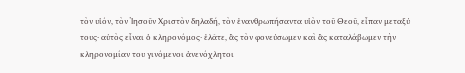τὸν υἱόν, τὸν Ἰησοῦν Χριστὸν δηλαδή, τὸν ἐνανθρωπήσαντα υἱὸν τοῦ Θεοῦ, εἶπαν μεταξύ τους· αὐτὸς εἶναι ὁ κληρονόμος· ἐλᾶτε, ἂς τὸν φονεύσωμεν καὶ ἂς καταλάβωμεν τὴν κληρονομίαν του γινόμενοι ἀνενόχλητοι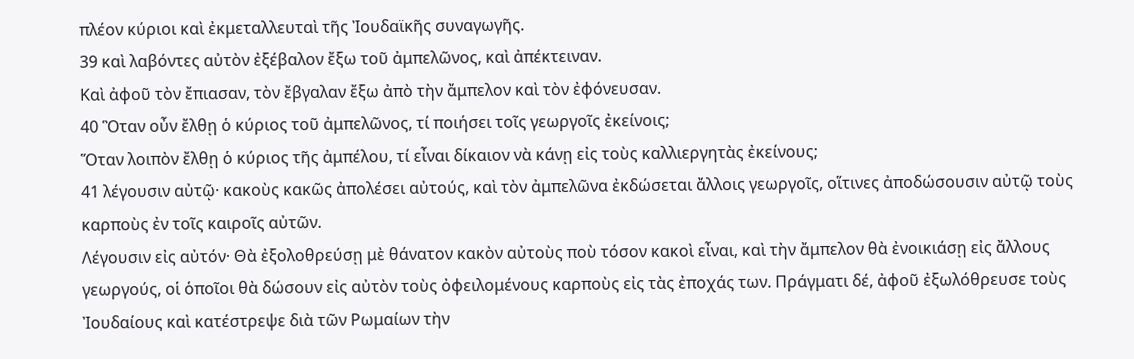πλέον κύριοι καὶ ἐκμεταλλευταὶ τῆς Ἰουδαϊκῆς συναγωγῆς.
39 καὶ λαβόντες αὐτὸν ἐξέβαλον ἔξω τοῦ ἀμπελῶνος, καὶ ἀπέκτειναν.
Καὶ ἀφοῦ τὸν ἔπιασαν, τὸν ἔβγαλαν ἔξω ἀπὸ τὴν ἄμπελον καὶ τὸν ἐφόνευσαν.
40 Ὃταν οὖν ἔλθῃ ὁ κύριος τοῦ ἀμπελῶνος, τί ποιήσει τοῖς γεωργοῖς ἐκείνοις;
Ὅταν λοιπὸν ἔλθῃ ὁ κύριος τῆς ἀμπέλου, τί εἶναι δίκαιον νὰ κάνῃ εἰς τοὺς καλλιεργητὰς ἐκείνους;
41 λέγουσιν αὐτῷ· κακοὺς κακῶς ἀπολέσει αὐτούς, καὶ τὸν ἀμπελῶνα ἐκδώσεται ἄλλοις γεωργοῖς, οἵτινες ἀποδώσουσιν αὐτῷ τοὺς καρποὺς ἐν τοῖς καιροῖς αὐτῶν.
Λέγουσιν εἰς αὐτόν· Θὰ ἐξολοθρεύσῃ μὲ θάνατον κακὸν αὐτοὺς ποὺ τόσον κακοὶ εἶναι, καὶ τὴν ἄμπελον θὰ ἐνοικιάσῃ εἰς ἄλλους γεωργούς, οἱ ὁποῖοι θὰ δώσουν εἰς αὐτὸν τοὺς ὀφειλομένους καρποὺς εἰς τὰς ἐποχάς των. Πράγματι δέ, ἀφοῦ ἐξωλόθρευσε τοὺς Ἰουδαίους καὶ κατέστρεψε διὰ τῶν Ρωμαίων τὴν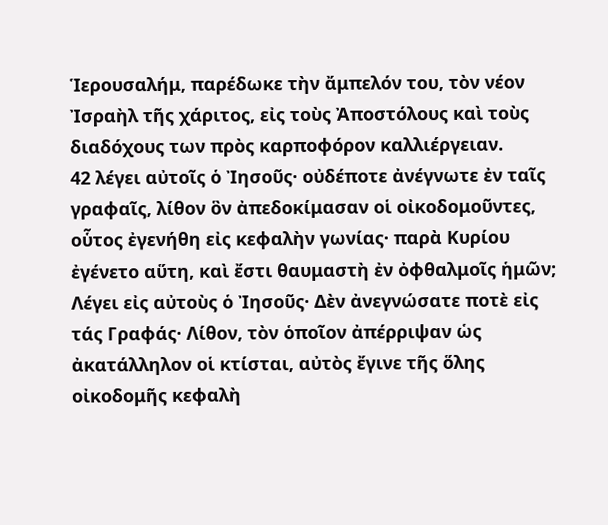Ἱερουσαλήμ, παρέδωκε τὴν ἄμπελόν του, τὸν νέον Ἰσραὴλ τῆς χάριτος, εἰς τοὺς Ἀποστόλους καὶ τοὺς διαδόχους των πρὸς καρποφόρον καλλιέργειαν.
42 λέγει αὐτοῖς ὁ Ἰησοῦς· οὐδέποτε ἀνέγνωτε ἐν ταῖς γραφαῖς, λίθον ὃν ἀπεδοκίμασαν οἱ οἰκοδομοῦντες, οὗτος ἐγενήθη εἰς κεφαλὴν γωνίας· παρὰ Κυρίου ἐγένετο αὕτη, καὶ ἔστι θαυμαστὴ ἐν ὀφθαλμοῖς ἡμῶν;
Λέγει εἰς αὐτοὺς ὁ Ἰησοῦς· Δὲν ἀνεγνώσατε ποτὲ εἰς τάς Γραφάς· Λίθον, τὸν ὁποῖον ἀπέρριψαν ὡς ἀκατάλληλον οἱ κτίσται, αὐτὸς ἔγινε τῆς ὅλης οἰκοδομῆς κεφαλὴ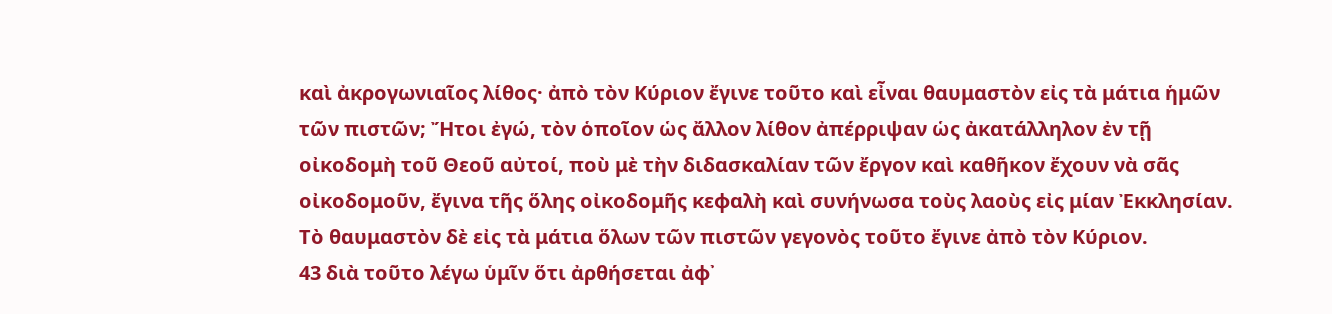καὶ ἀκρογωνιαῖος λίθος· ἀπὸ τὸν Κύριον ἔγινε τοῦτο καὶ εἶναι θαυμαστὸν εἰς τὰ μάτια ἡμῶν τῶν πιστῶν; Ἤτοι ἐγώ, τὸν ὁποῖον ὡς ἄλλον λίθον ἀπέρριψαν ὡς ἀκατάλληλον ἐν τῇ οἰκοδομὴ τοῦ Θεοῦ αὐτοί, ποὺ μὲ τὴν διδασκαλίαν τῶν ἔργον καὶ καθῆκον ἔχουν νὰ σᾶς οἰκοδομοῦν, ἔγινα τῆς ὅλης οἰκοδομῆς κεφαλὴ καὶ συνήνωσα τοὺς λαοὺς εἰς μίαν Ἐκκλησίαν. Τὸ θαυμαστὸν δὲ εἰς τὰ μάτια ὅλων τῶν πιστῶν γεγονὸς τοῦτο ἔγινε ἀπὸ τὸν Κύριον.
43 διὰ τοῦτο λέγω ὑμῖν ὅτι ἀρθήσεται ἀφ᾿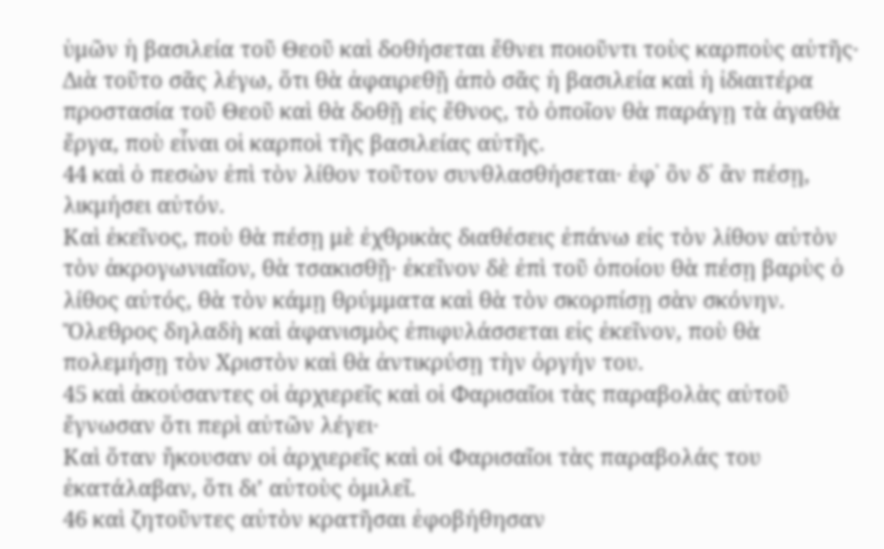ὑμῶν ἡ βασιλεία τοῦ Θεοῦ καὶ δοθήσεται ἔθνει ποιοῦντι τοὺς καρποὺς αὐτῆς·
Διὰ τοῦτο σᾶς λέγω, ὅτι θὰ ἀφαιρεθῇ ἀπὸ σᾶς ἡ βασιλεία καὶ ἡ ἰδιαιτέρα προστασία τοῦ Θεοῦ καὶ θὰ δοθῇ εἰς ἔθνος, τὸ ὁποῖον θὰ παράγῃ τὰ ἀγαθὰ ἔργα, ποὺ εἶναι οἱ καρποὶ τῆς βασιλείας αὐτῆς.
44 καὶ ὁ πεσὼν ἐπὶ τὸν λίθον τοῦτον συνθλασθήσεται· ἐφ᾿ ὃν δ᾿ ἂν πέσῃ, λικμήσει αὐτόν.
Καὶ ἐκεῖνος, ποὺ θὰ πέσῃ μὲ ἐχθρικὰς διαθέσεις ἐπάνω εἰς τὸν λίθον αὐτὸν τὸν ἀκρογωνιαῖον, θὰ τσακισθῇ· ἐκεῖνον δὲ ἐπὶ τοῦ ὁποίου θὰ πέσῃ βαρὺς ὁ λίθος αὐτός, θὰ τὸν κάμῃ θρύμματα καὶ θὰ τὸν σκορπίσῃ σὰν σκόνην. Ὄλεθρος δηλαδὴ καὶ ἀφανισμὸς ἐπιφυλάσσεται εἰς ἐκεῖνον, ποὺ θὰ πολεμήσῃ τὸν Χριστὸν καὶ θὰ ἀντικρύσῃ τὴν ὀργήν του.
45 καὶ ἀκούσαντες οἱ ἀρχιερεῖς καὶ οἱ Φαρισαῖοι τὰς παραβολὰς αὐτοῦ ἔγνωσαν ὅτι περὶ αὐτῶν λέγει·
Καὶ ὅταν ἤκουσαν οἱ ἀρχιερεῖς καὶ οἱ Φαρισαῖοι τὰς παραβολάς του ἐκατάλαβαν, ὅτι δι’ αὐτοὺς ὁμιλεῖ.
46 καὶ ζητοῦντες αὐτὸν κρατῆσαι ἐφοβήθησαν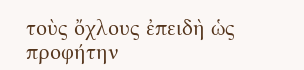τοὺς ὄχλους ἐπειδὴ ὡς προφήτην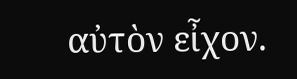αὐτὸν εἶχον.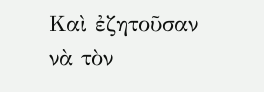Καὶ ἐζητοῦσαν νὰ τὸν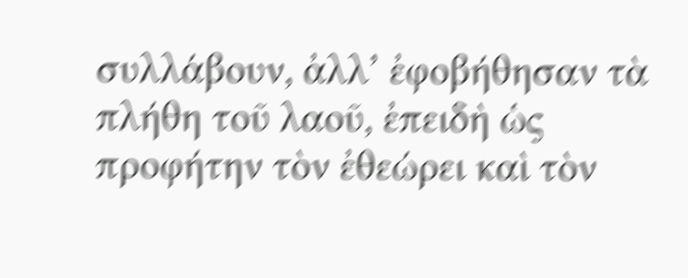συλλάβουν, ἀλλ’ ἐφοβήθησαν τὰ πλήθη τοῦ λαοῦ, ἐπειδὴ ὡς προφήτην τὸν ἐθεώρει καὶ τὸν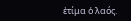ἐτίμα ὁ λαός.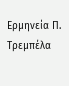Ερμηνεία Π. Τρεμπέλα